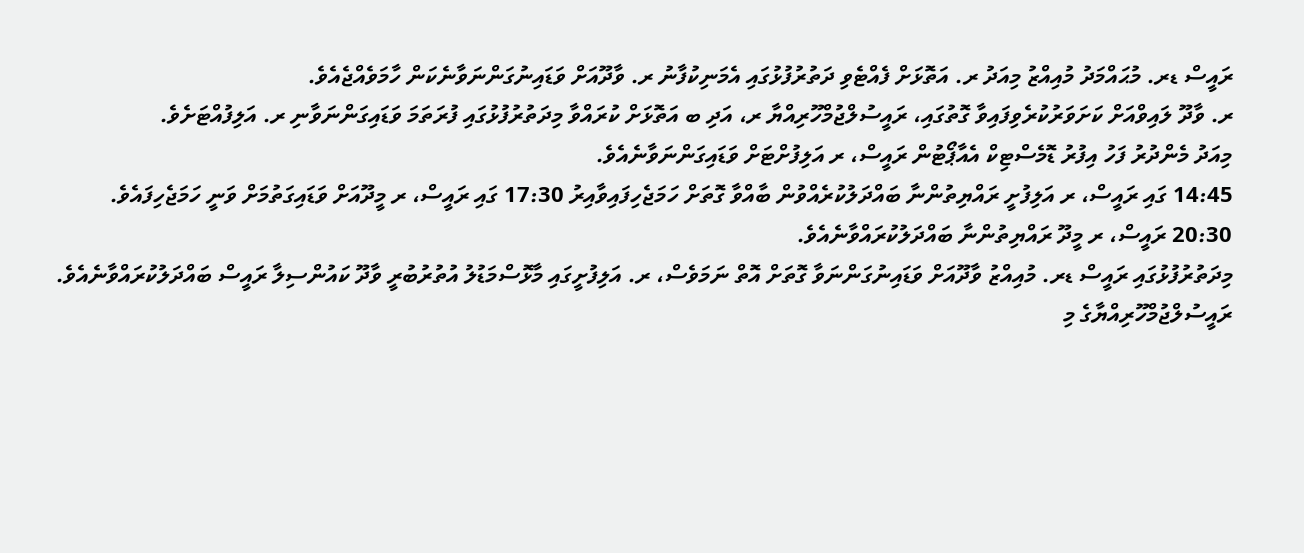ރައީސް ޑރ. މުޙައްމަދު މުއިއްޒު މިއަދު ރ. އަތޮޅަށް ފެއްޓެވި ދަތުރުފުޅުގައި އެމަނިކުފާނު ރ. ވާދޫއަށް ވަޑައިނުގަންނަވާނެކަން ހާމަވެއްޖެއެވެ.
ރ. ވާދޫ ލައިވްއަށް ކަށަވަރުކުރެވިފައިވާ ގޮތުގައި، ރައީސުލްޖުމްހޫރިއްޔާ ރ، އަދި ބ އަތޮޅަށް ކުރައްވާ މިދަތުރުފުޅުގައި ފުރަތަމަ ވަޑައިގަންނަވާނި ރ. އަލިފުއްޓަށެވެ.
މިއަދު މެންދުރު ފަހު އިފުރު ޑޮމެސްޓިކް އެއާޕޯޓުން ރައީސް، ރ އަލިފުށްޓަށް ވަޑައިގަންނަވާނެއެވެ.
14:45 ގައި ރައީސް، ރ އަލިފުށީ ރައްޔިތުންނާ ބައްދަލުކުރެއްވުން ބާއްވާ ގޮތަށް ހަމަޖެހިފައިވާއިރު 17:30 ގައި ރައީސް، ރ މީދޫއަށް ވަޑައިގަތުމަށް ވަނީ ހަމަޖެހިފައެވެ.
20:30 ރައީސް، ރ މީދޫ ރައްޔިތުންނާ ބައްދަލުކުރައްވާނެއެވެ.
މިދަތުރުފުޅުގައި ރައީސް ޑރ. މުއިއްޒު ވާދޫއަށް ވަޑައިނުގަންނަވާ ގޮތަށް އޮތް ނަމަވެސް، ރ. އަލިފުށީގައި މާޅޮސްމަޑުލު އުތުރުބުރީ ވާދޫ ކައުންސިލާ ރައީސް ބައްދަލުކުރައްވާނެއެވެ.
ރައީސުލްޖުމްހޫރިއްޔާގެ މި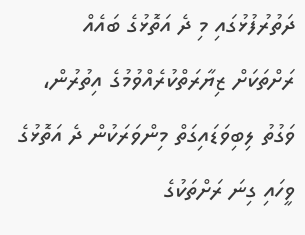ދަތުރުފުޅުގައި މި ދެ އަތޮޅުގެ ބައެއް ރަށްތަކަށް ޒިޔާރަތްކުރެއްވުމުގެ އިތުރުން، ވަގުތު ލިބިވަޑައިގަތް މިންވަރަކުން ދެ އަތޮޅުގެ ވީހައި ގިނަ ރަށްތަކުގެ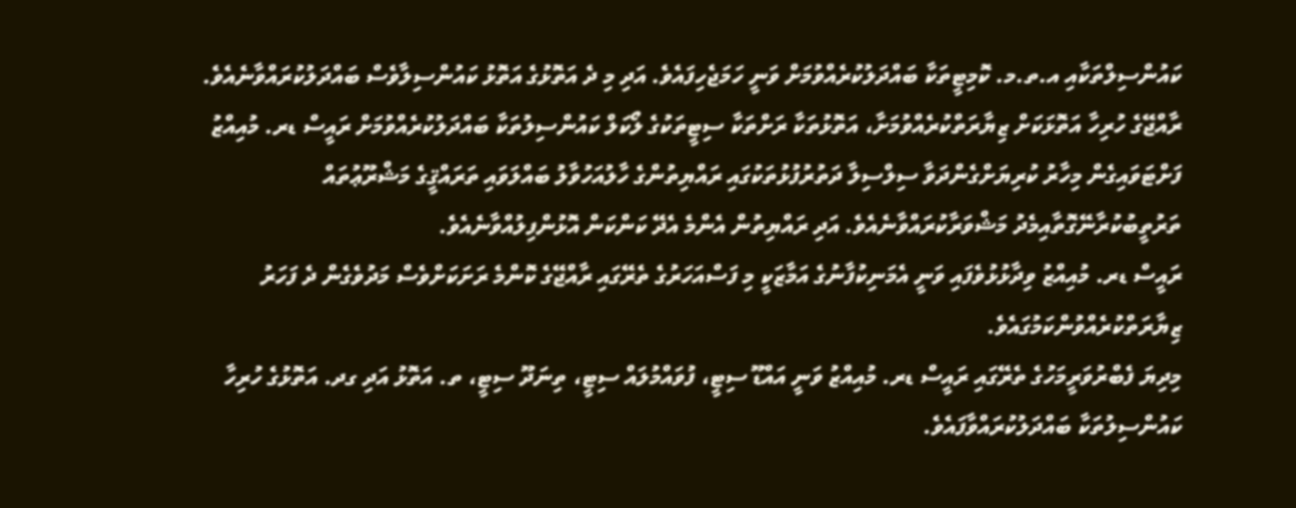ކައުންސިލްތަކާއި އ.ތ.މ. ކޮމިޓީތަކާ ބައްދަލުކުރެއްވުމަށް ވަނީ ހަމަޖެހިފައެވެ. އަދި މި ދެ އަތޮޅުގެ އަތޮޅު ކައުންސިލާވެސް ބައްދަލުކުރައްވާނެއެވެ.
ރާއްޖޭގެ ހުރިހާ އަތޮޅަކަށް ޒިޔާރަތްކުރެއްވުމަށާ، އަތޮޅުތަކާ ރަށްތަކާ ސިޓީތަކުގެ ލޯކަލް ކައުންސިލުތަކާ ބައްދަލުކުރެއްވުމަށް ރައީސް ޑރ. މުއިއްޒު ފަށްޓަވައިގެން މިހާރު ކުރިޔަށްގެންދަވާ ސިލްސިލާ ދަތުރުފުޅުތަކުގައި ރައްޔިތުންގެ ހާލުއަހުވާލު ބައްލަވައި ތަރައްޤީގެ މަޝްރޫޢުތައް ތަރުތީބުކުރާނޭގޮތާއިމެދު މަޝްވަރާކުރައްވާނެއެވެ. އަދި ރައްޔިތުން އެންމެ އެދޭ ކަންކަން އޮޅުންފިލުއްވާނެއެވެ.
ރައީސް ޑރ. މުއިއްޒު ވިދާޅުޅުވެފައި ވަނީ އެމަނިކުފާނުގެ އަމާޒަކީ މި ފަސްއަހަރުގެ ތެރޭގައި ރާއްޖޭގެ ކޮންމެ ރަށަކަށްވެސް މަދުވެގެން ދެ ފަހަރު ޒިޔާރަތްކުރެއްވުންކަމުގައެވެ.
މިދިޔަ ފެބްރުވަރީމަހުގެ ތެރޭގައި ރައީސް ޑރ. މުއިއްޒު ވަނީ އައްޑޫ ސިޓީ، ފުވައްމުލައް ސިޓީ، ތިނަދޫ ސިޓީ، ތ. އަތޮޅު އަދި ގދ. އަތޮޅުގެ ހުރިހާ ކައުންސިލުތަކާ ބައްދަލުކުރައްވާފައެވެ.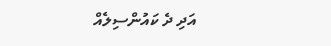އަދި ދެ ކައުންސިލެއް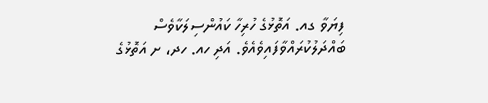ފިޔަވާ ގއ. އަތޮޅުގެ ހުރިހާ ކައުންސިލަކާވެސް ބައްދަލުކުރައްވާފައިވެއެވެ. އަދި ހއ. ހދ، ށ އަތޮޅުގެ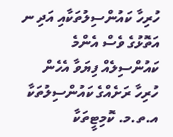ހުރިހާ ކައުންސިލުތަކާއި އަދި ނ އަތޮޅުގެ ވެސް އެންމެ ކައުންސިލެއް ފިޔަވާ އެހެން ހުރިހާ ރަށެއްގެ ކައުންސިލުތަކާ އ.ތ.މ. ކޮމިޓީތަކާ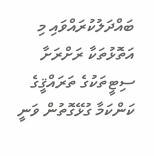ބައްދަލުކުރައްވައި މި އަތޮޅުތަކާ ރަށްރަށާ ސިޓީތަކުގެ ތަރައްޤީގެ ކަންކަމާ ގުޅޭގޮތުން ވަނީ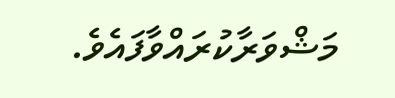މަޝްވަރާކުރައްވާފައެވެ.